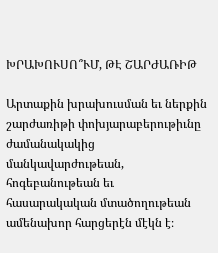ԽՐԱԽՈՒՍՈ՞ՒՄ, ԹԷ ՇԱՐԺԱՌԻԹ

Արտաքին խրախուսման եւ ներքին շարժառիթի փոխյարաբերութիւնը ժամանակակից մանկավարժութեան, հոգեբանութեան եւ հասարակական մտածողութեան ամենախոր հարցերէն մէկն է։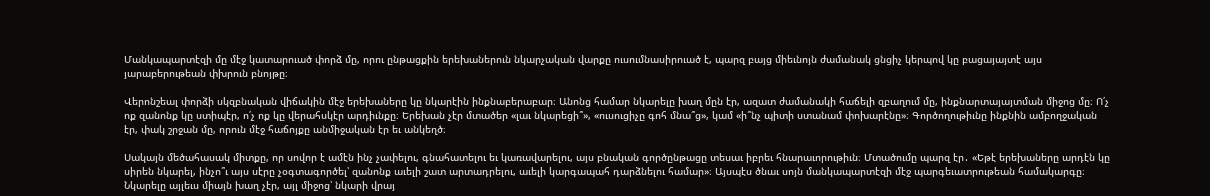Մանկապարտէզի մը մէջ կատարուած փորձ մը, որու ընթացքին երեխաներուն նկարչական վարքը ուսումնասիրուած է, պարզ բայց միեւնոյն ժամանակ ցնցիչ կերպով կը բացայայտէ այս յարաբերութեան փխրուն բնոյթը։

Վերոնշեալ փորձի սկզբնական վիճակին մէջ երեխաները կը նկարէին ինքնաբերաբար։ Անոնց համար նկարելը խաղ մըն էր, ազատ ժամանակի հաճելի զբաղում մը, ինքնարտայայտման միջոց մը։ Ո՛չ ոք զանոնք կը ստիպէր, ո՛չ ոք կը վերահսկէր արդիւնքը։ Երեխան չէր մտածեր «լաւ նկարեցի՞», «ուսուցիչը գոհ մնա՞ց», կամ «ի՞նչ պիտի ստանամ փոխարէնը»։ Գործողութիւնը ինքնին ամբողջական էր, փակ շրջան մը, որուն մէջ հաճոյքը անմիջական էր եւ անկեղծ։

Սակայն մեծահասակ միտքը, որ սովոր է ամէն ինչ չափելու, գնահատելու եւ կառավարելու, այս բնական գործընթացը տեսաւ իբրեւ հնարաւորութիւն։ Մտածումը պարզ էր․ «Եթէ երեխաները արդէն կը սիրեն նկարել, ինչո՞ւ այս սէրը չօգտագործել՝ զանոնք աւելի շատ արտադրելու, աւելի կարգապահ դարձնելու համար»։ Այսպէս ծնաւ սոյն մանկապարտէզի մէջ պարգեւատրութեան համակարգը։ Նկարելը այլեւս միայն խաղ չէր, այլ միջոց՝ նկարի վրայ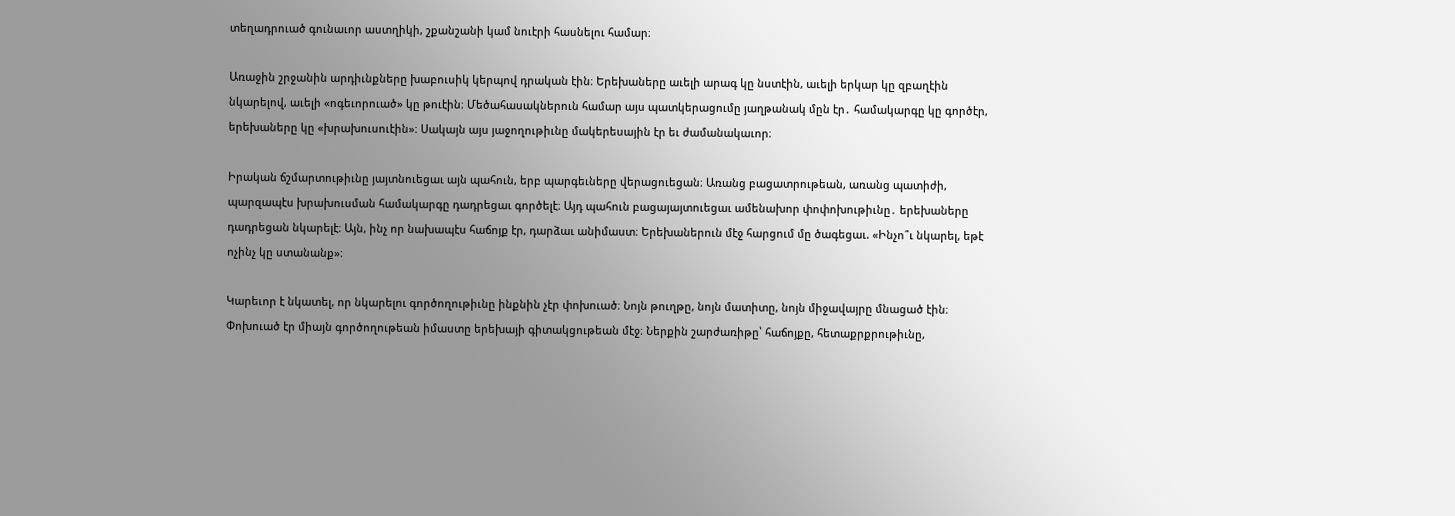տեղադրուած գունաւոր աստղիկի, շքանշանի կամ նուէրի հասնելու համար։

Առաջին շրջանին արդիւնքները խաբուսիկ կերպով դրական էին։ Երեխաները աւելի արագ կը նստէին, աւելի երկար կը զբաղէին նկարելով, աւելի «ոգեւորուած» կը թուէին։ Մեծահասակներուն համար այս պատկերացումը յաղթանակ մըն էր․ համակարգը կը գործէր, երեխաները կը «խրախուսուէին»։ Սակայն այս յաջողութիւնը մակերեսային էր եւ ժամանակաւոր։

Իրական ճշմարտութիւնը յայտնուեցաւ այն պահուն, երբ պարգեւները վերացուեցան։ Առանց բացատրութեան, առանց պատիժի, պարզապէս խրախուսման համակարգը դադրեցաւ գործելէ։ Այդ պահուն բացայայտուեցաւ ամենախոր փոփոխութիւնը․ երեխաները դադրեցան նկարելէ։ Այն, ինչ որ նախապէս հաճոյք էր, դարձաւ անիմաստ։ Երեխաներուն մէջ հարցում մը ծագեցաւ. «Ինչո՞ւ նկարել, եթէ ոչինչ կը ստանանք»։

Կարեւոր է նկատել, որ նկարելու գործողութիւնը ինքնին չէր փոխուած։ Նոյն թուղթը, նոյն մատիտը, նոյն միջավայրը մնացած էին։ Փոխուած էր միայն գործողութեան իմաստը երեխայի գիտակցութեան մէջ։ Ներքին շարժառիթը՝ հաճոյքը, հետաքրքրութիւնը,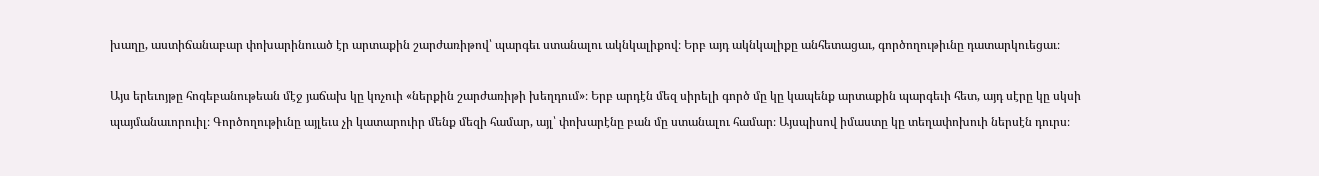խաղը, աստիճանաբար փոխարինուած էր արտաքին շարժառիթով՝ պարգեւ ստանալու ակնկալիքով։ Երբ այդ ակնկալիքը անհետացաւ, գործողութիւնը դատարկուեցաւ։

Այս երեւոյթը հոգեբանութեան մէջ յաճախ կը կոչուի «ներքին շարժառիթի խեղդում»։ Երբ արդէն մեզ սիրելի գործ մը կը կապենք արտաքին պարգեւի հետ, այդ սէրը կը սկսի պայմանաւորուիլ։ Գործողութիւնը այլեւս չի կատարուիր մենք մեզի համար, այլ՝ փոխարէնը բան մը ստանալու համար։ Այսպիսով իմաստը կը տեղափոխուի ներսէն դուրս։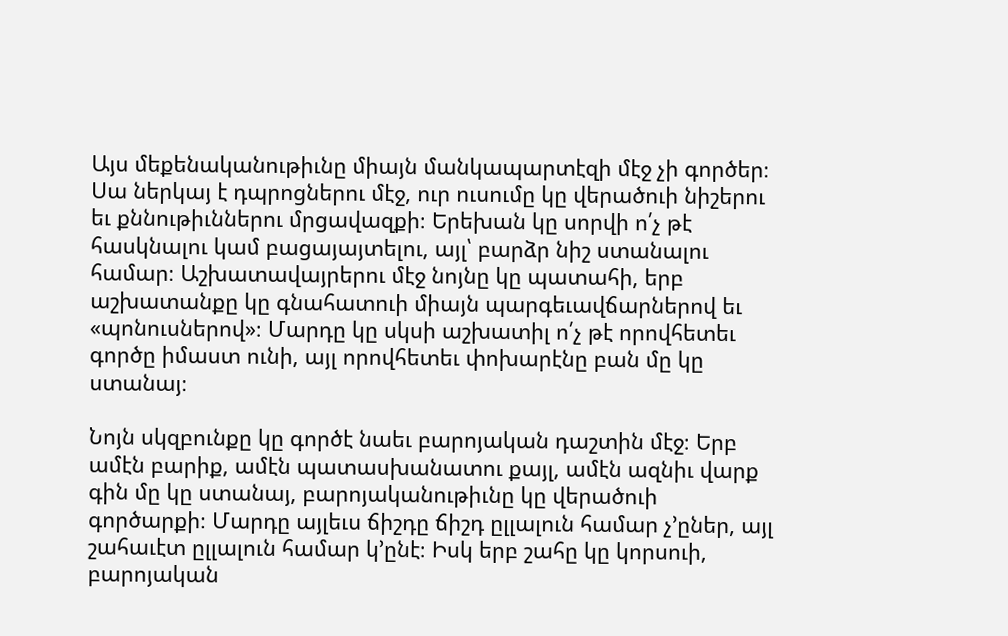Այս մեքենականութիւնը միայն մանկապարտէզի մէջ չի գործեր։ Սա ներկայ է դպրոցներու մէջ, ուր ուսումը կը վերածուի նիշերու եւ քննութիւններու մրցավազքի։ Երեխան կը սորվի ո՛չ թէ հասկնալու կամ բացայայտելու, այլ՝ բարձր նիշ ստանալու համար։ Աշխատավայրերու մէջ նոյնը կը պատահի, երբ աշխատանքը կը գնահատուի միայն պարգեւավճարներով եւ «պոնուսներով»։ Մարդը կը սկսի աշխատիլ ո՛չ թէ որովհետեւ գործը իմաստ ունի, այլ որովհետեւ փոխարէնը բան մը կը ստանայ։

Նոյն սկզբունքը կը գործէ նաեւ բարոյական դաշտին մէջ։ Երբ ամէն բարիք, ամէն պատասխանատու քայլ, ամէն ազնիւ վարք գին մը կը ստանայ, բարոյականութիւնը կը վերածուի գործարքի։ Մարդը այլեւս ճիշդը ճիշդ ըլլալուն համար չ՚ըներ, այլ շահաւէտ ըլլալուն համար կ՚ընէ։ Իսկ երբ շահը կը կորսուի, բարոյական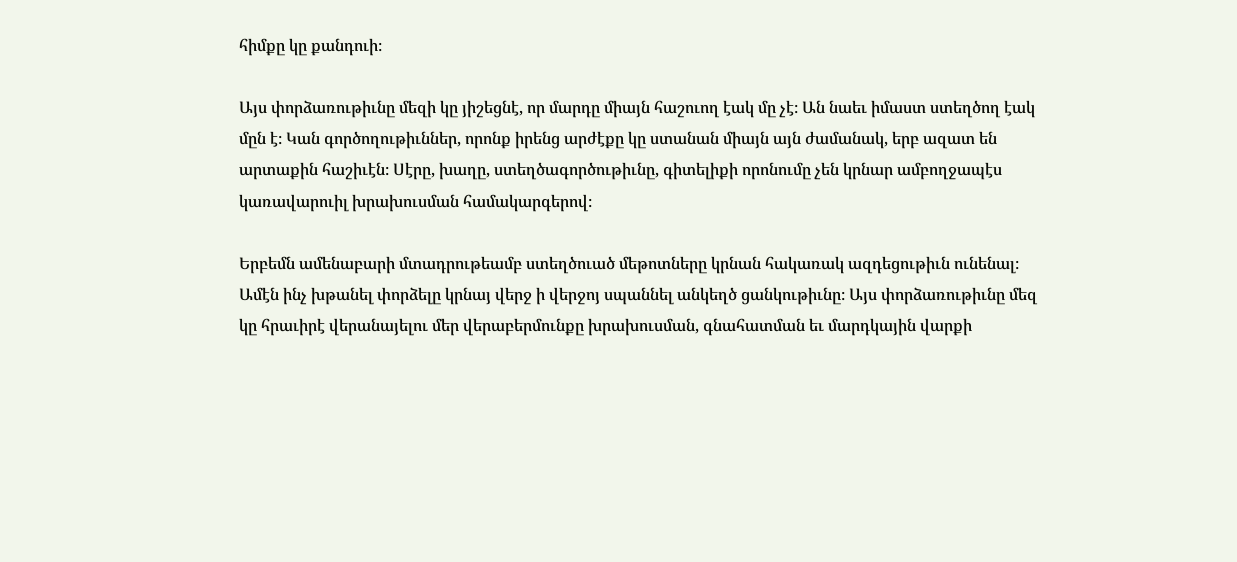հիմքը կը քանդուի։

Այս փորձառութիւնը մեզի կը յիշեցնէ, որ մարդը միայն հաշուող էակ մը չէ։ Ան նաեւ իմաստ ստեղծող էակ մըն է։ Կան գործողութիւններ, որոնք իրենց արժէքը կը ստանան միայն այն ժամանակ, երբ ազատ են արտաքին հաշիւէն։ Սէրը, խաղը, ստեղծագործութիւնը, գիտելիքի որոնումը չեն կրնար ամբողջապէս կառավարուիլ խրախուսման համակարգերով։

Երբեմն ամենաբարի մտադրութեամբ ստեղծուած մեթոտները կրնան հակառակ ազդեցութիւն ունենալ։ Ամէն ինչ խթանել փորձելը կրնայ վերջ ի վերջոյ սպաննել անկեղծ ցանկութիւնը։ Այս փորձառութիւնը մեզ կը հրաւիրէ վերանայելու մեր վերաբերմունքը խրախուսման, գնահատման եւ մարդկային վարքի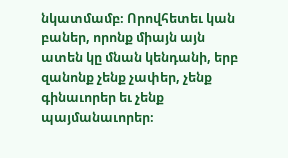նկատմամբ։ Որովհետեւ կան բաներ, որոնք միայն այն ատեն կը մնան կենդանի, երբ զանոնք չենք չափեր, չենք գինաւորեր եւ չենք պայմանաւորեր։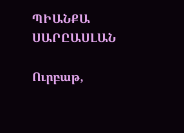ՊԻԱՆՔԱ ՍԱՐԸԱՍԼԱՆ

Ուրբաթ,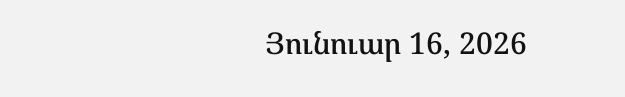Յունուար 16, 2026